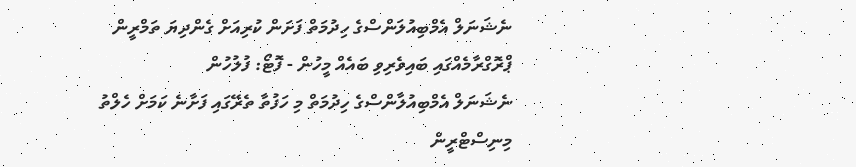ނެޝަނަލް އެމްބިއުލަންސްގެ ހިދުމަތް ފަށަން ކުރިއަށް ގެންދިޔަ ތަމްރީން ޕްރޮގްރާމެއްގައި ބައިވެރިވި ބައެއް މީހުން - ފޮޓޯ: ފުލުހުން
ނެޝަނަލް އެމްބިއުލާންސްގެ ހިދުމަތް މި ހަފުތާ ތެރޭގައި ފަށާނެ ކަމަށް ހެލްތު މިނިސްޓްރީން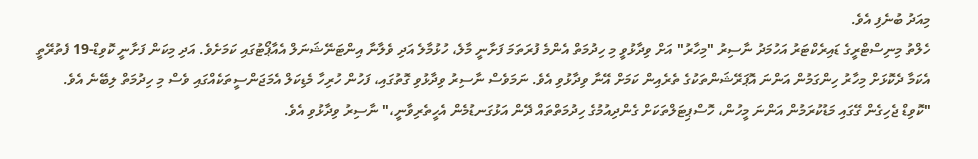މިއަދު ބުނެފި އެވެ.
ހެލްތު މިނިސްޓްރީގެ ޑައިރެކްޓަރު އަހުމަދު ނާސިރު "މިހާރު" އަށް ވިދާޅުވީ މި ހިދުމަތް އެންމެ ފުރަތަމަ ފަށާނީ މާލެ، ހުޅުމާލެ އަދި ވެލާނާ އިންޓަނޭޝަނަލް އެއާޕޯޓުގައި ކަމަށެވެ. އަދި މިކަން ފަށާނީ ކޮވިޑް-19 ފެތުރޭތީ އެކަމާ ދެކޮޅަށް މިހާރު ހިންގަމުން އަންނަ އޮޕަރޭޝަންތަކުގެ ތެރެއިން ކަމަށް އޭނާ ވިދާޅުވި އެވެ. ނަމަވެސް ނާސިރު ވިދާޅުވި ގޮތުގައި، ފަހުން ހުރިހާ މެޑިކަލް އެމަޖަންސީތަކެއްގައި ވެސް މި ހިދުމަތް ލިބޭނެ އެވެ.
"ކޮވިޑް ޖެހިގެން ގޭގައި މަޑުކުރަމުން އަންނަ މީހުން، ހޮސްޕިޓަލްތަކަށް ގެންދިއުމުގެ ހިދުމަތްތައް ދޭން އަޅުގަނޑުމެން އެހީތެރިވާނީ،" ނާސިރު ވިދާޅުވި އެވެ.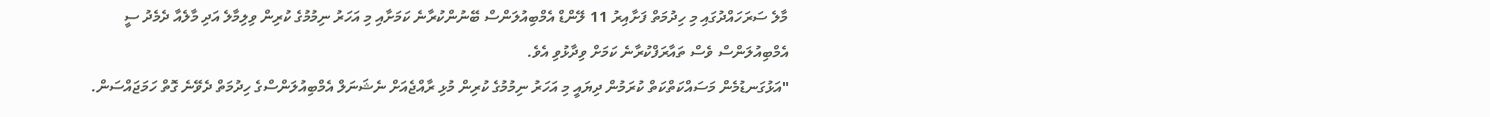މާލެ ސަރަހައްދުގައި މި ހިދުމަތް ފަށާއިރު 11 ލޭންޑް އެމްބިއުލަންސް ބޭނުންކުރާނެ ކަމަށާއި މި އަހަރު ނިމުމުގެ ކުރިން ވިލިމާލެ އަދި މާލެއާ ދެމެދު ސީ އެމްބިއުލަންސް ވެސް ތައާރަފްކުރާނެ ކަމަށް ވިދާޅުވި އެވެ.
"އަޅުގަނޑުމެން މަސައްކަތްކަތް ކުރަމުން ދިޔައީ މި އަހަރު ނިމުމުގެ ކުރިން މުޅި ރާއްޖެއަށް ނެޝަނަލް އެމްބިއުލަންސްގެ ހިދުމަތް ދެވޭނެ ގޮތް ހަމަޖައްސަން.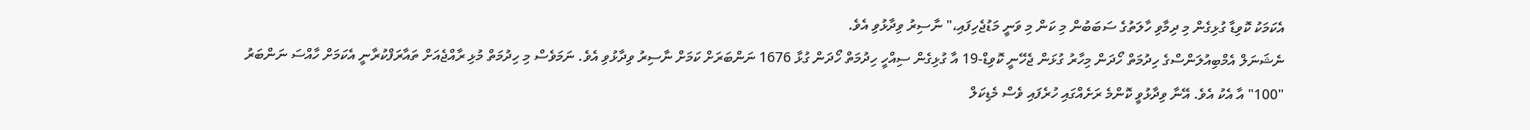އެކަމަކު ކޮވިޑާ ގުޅިގެން މި ދިމާވި ހާލަތުގެ ސަބަބުން މި ކަން މި ވަނީ މަޑުޖެހިފައި،" ނާސިރު ވިދާޅުވި އެވެ.
ނެޝަނަލް އެމްބިއުލަންސްގެ ހިދުމަތް ހޯދަން މިހާރު ގުޅަން ޖެހޭނީ ކޮވިޑް-19 އާ ގުޅިގެން ސިއްހީ ހިދުމަތް ހޯދަން ގުޅާ 1676 ނަންބަރަށް ކަމަށް ނާސިރު ވިދާޅުވި އެވެ. ނަމަވެސް މި ހިދުމަތް މުޅި ރާއްޖެއަށް ތައާރަފްކުރާނީ އެކަމަށް ހާއްސަ ނަންބަރު "100" އާ އެކު އެވެ. އޭނާ ވިދާޅުވީ ކޮންމެ ރަށެއްގައި ހުރެފައި ވެސް މެޑިކަލް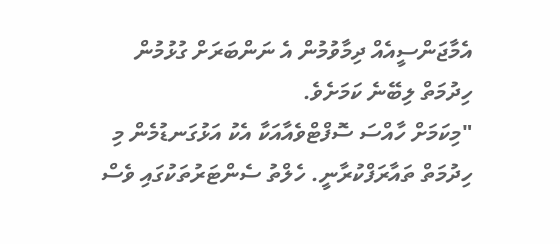އެމާޖަންސީއެއް ދިމާވުމުން އެ ނަންބަރަށް ގުޅުމުން ހިދުމަތް ލިބޭނެ ކަމަށެވެ.
"މިކަމަށް ހާއްސަ ސޮފްޓްވެއާއަކާ އެކު އަޅުގަނޑުމެން މި ހިދުމަތް ތައާރަފްކުރާނީ. ހެލްތު ސެންޓަރުތަކުގައި ވެސް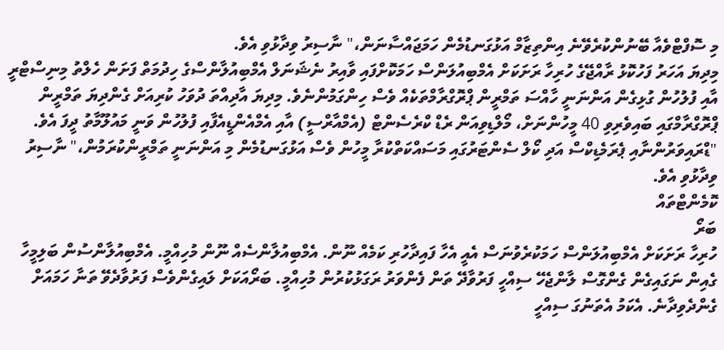މި ސޮފްޓްވެއާ ބޭނުންކުރެވޭނެ އިންތިޒާމް އަޅުގަނޑުމެން ހަމަޖައްސާނަން،" ނާސިރު ވިދާޅުވި އެވެ.
މިދިޔަ އަހަރު ފަހުކޮޅު ރާއްޖޭގެ ހުރިހާ ރަށަކަށް އެމްބިއުލަންސް ހަމަކޮށްފައި ވާއިރު ނެޝަނަލް އެމްބިއުލާންސްގެ ހިދުމަތް ފަށަން ހެލްތު މިނިސްޓްރީ އާއި ފުލުހުން ގުޅިގެން އަންނަނީ ހާއްސަ ތަމްރީން ޕްރޮގްރާމްތަކެއް ވެސް ހިންގަމުންނެވެ. މިދިޔަ އާދިއްތަ ދުވަހު ކުރިއަށް ގެންދިޔަ ތަމްރީން ޕްރޮގްރާމްގައި ބައިވެރިވި 40 މީހުންނަށް، މޯލްޑިވިއަން ރެޑް ކްރެސެންޓް (އެމްއާރްސީ) އާއި އެމްއެންޑީއެފާއި ފުލުހުން ވަނީ މައުލޫމާތު ދީފަ އެވެ.
"ޑްރައިވަރުންނާއި ޕެރަމެޑިކްސް އަދި ކޯލް ސެންޓަރުގައި މަސައްކަތްކުރާ މީހުން ވެސް އަޅުގަނޑުމެން މި އަންނަނީ ތަމްރީންކުރަމުން،" ނާސިރު ވިދާޅުވި އެވެ.
ކޮމެންޓްތައް
ބަރޯ
ހުރިހާ ރަށަކަށް އެމްބިއުލަންސް ހަމަކުރެވުނަސް އެއީ އެހާ ފައިދާހުރި ކަމެއް ނޫން. އެމްބިއުލާންސެއް ނޫން މުހިއްމީ. އެމްބިއުލާންސުން ބަލިމީހާ ގެއިން ނަގައިގެން ގެންގޮސް ލާންޖެހޭ ސިއްހީ ފަރުވާދޭ ތަން ފެންވަރު ރަގަޅުކުރުން މުހިއްމީ. ބަރޯއަކަށް ލައިގެންވެސް ފަރުވާދެވޭ ތަނާ ހަމައަށް ގެންދެވިދާނެ. އެކަމު އެތަނުގަ ސިއްހީ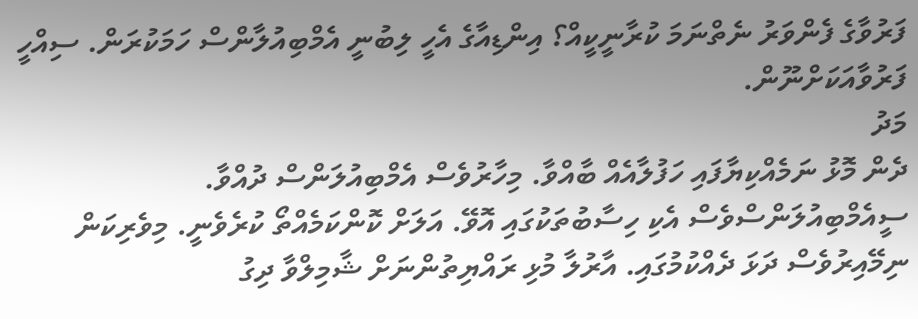ފަރުވާގެ ފެންވަރު ނެތްނަމަ ކުރާނީކީއް؟ އިންޑިއާގެ އެހީ ލިބުނީ އެމްބިއުލާންސް ހަމަކުރަން. ސިއްހީ ފަރުވާއަކަށްނޫން.
މަދު
ދެން މޮޅު ނަމެއްކިޔާފައި ހަފުލާއެއް ބާއްވާ. މިހާރުވެސް އެމްބިއުލަންސް ދުއްވާ. ސީއެމްބިއުލަންސްވެސް އެކި ހިސާބުތަކުގައި އޮވޭ. އަލަށް ކޮންކަމެއްތޯ ކުރެވެނީ. މިވެރިކަން ނިމޭއިރުވެސް ދަޅަ ދެއްކުމުގައި. އާރުލާ މުޅި ރައްޔިތުންނަށް ޝާމިލްވާ ދިގު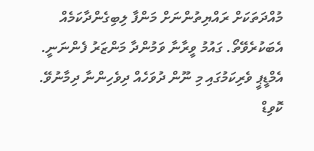މުއްދަތަކަށް ރައްޔިތުންނަށް މަންފާ ލިބިގެންދާކަމެއް އެބަކުރެވޭތޯ. ގައުމު ވީރާނާ ވަމުންދާ މަންޒަރު ފެންނަނީ. އެމްޑީޕީ ވެރިކަމުގައި މި ނޫން ދުވަހެއް ދިވެހިންނާ ދިމާނުވޭ.
ކޮވިޑް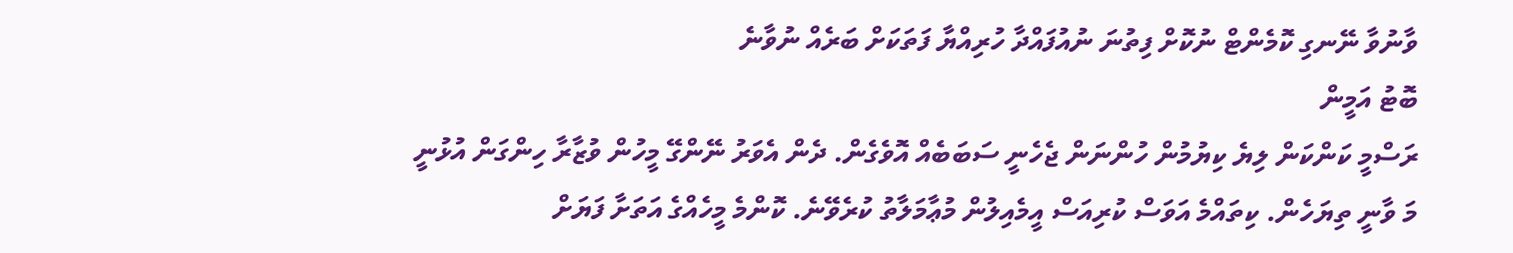ވާނުވާ ނޭނގި ކޮމެންޓް ނުކޮށް ފިތުނަ ނުއުފައްދާ ހުރިއްޔާ ފަތަކަށް ބަރެއް ނުވާނެ
ބޮޓު އަމީން
ރަސްމީ ކަންކަން ލިޔެ ކިޔުމުން ހުންނަން ޖެހެނީ ސަބަބެއް އޮވެގެން. ދެން އެވަރު ނޭންގޭ މީހުން ވުޒާރާ ހިންގަން އުޅުނީ މަ ވާނީ ތިޔަހެން. ކިތައްމެ އަވަސް ކުރިއަސް އީމެއިލުން މުޢާމަލާތު ކުރެވޭނެ. ކޮންމެ މީހެއްގެ އަތަށާ ފަޔަށް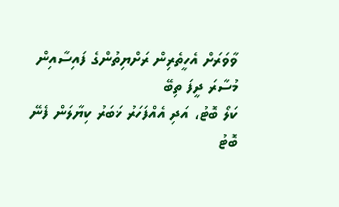ވާވަރަށް އެހީތެރިން ރަށްޔިތުންގެ ފައިސާއިން މުސާރަ ދީފަ ތިބޭ
ކަލޯ ބޮޓު، އަދި އެއްފަހަރު ޚަބަރު ކިޔާލަން ފެނޭ
ބޮޓު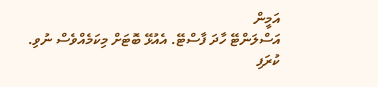އަމީން
އަސްލަންޓޭ ހާދަ ފާސްޓޭ. އެއުޅޭ ބޮޓަށް މިކަމެއްވެސް ނުވި.
ކުރަފި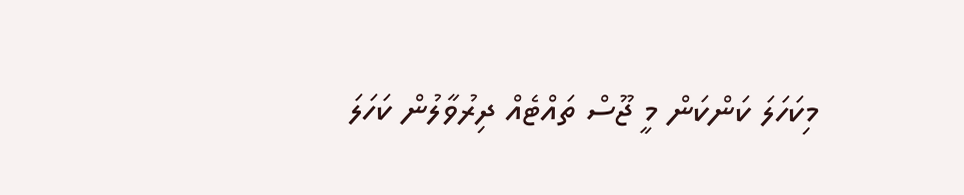މިކަހަލަ ކަންކަން މީ ޖޫސް ތައްޓެއް ދިރުވާލުން ކަހަލަ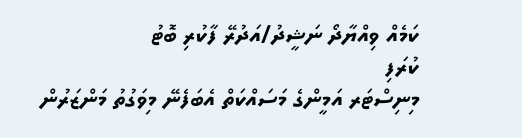ކަމެއް ވިއްޔާދޯ ނަޝީދު/އަދުރޭ ފާކުރި ބޮޓު
ކުރަފި
މިނިސްޓަރ އަމީންގެ މަސައްކަތް އެބަފެނޭ މިވަގުތު މަންޒަރުން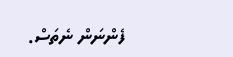ފެންނަން ނެތަސް.